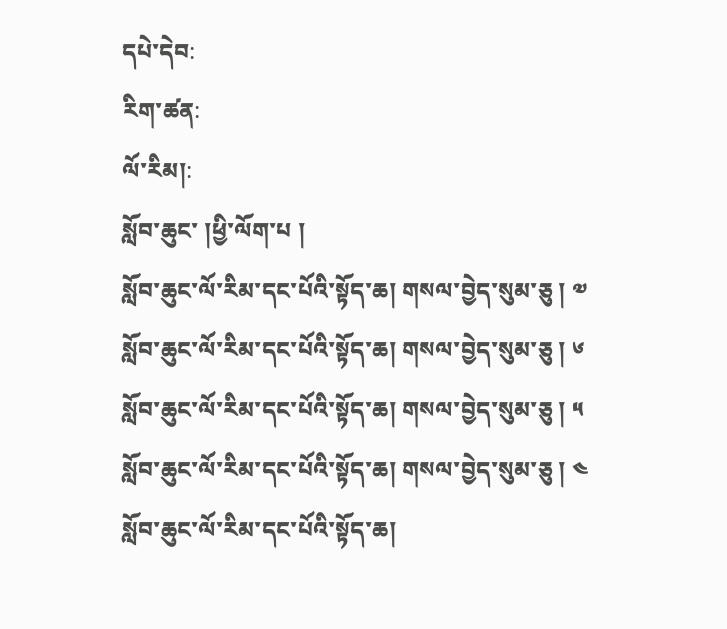དཔེ་དེབ:
རིག་ཚན:
ལོ་རིམ།:
སློབ་ཆུང་ །ཕྱི་ལོག་པ །
སློབ་ཆུང་ལོ་རིམ་དང་པོའི་སྟོད་ཆ། གསལ་བྱེད་སུམ་ཅུ ། ༧
སློབ་ཆུང་ལོ་རིམ་དང་པོའི་སྟོད་ཆ། གསལ་བྱེད་སུམ་ཅུ ། ༦
སློབ་ཆུང་ལོ་རིམ་དང་པོའི་སྟོད་ཆ། གསལ་བྱེད་སུམ་ཅུ ། ༥
སློབ་ཆུང་ལོ་རིམ་དང་པོའི་སྟོད་ཆ། གསལ་བྱེད་སུམ་ཅུ ། ༤
སློབ་ཆུང་ལོ་རིམ་དང་པོའི་སྟོད་ཆ།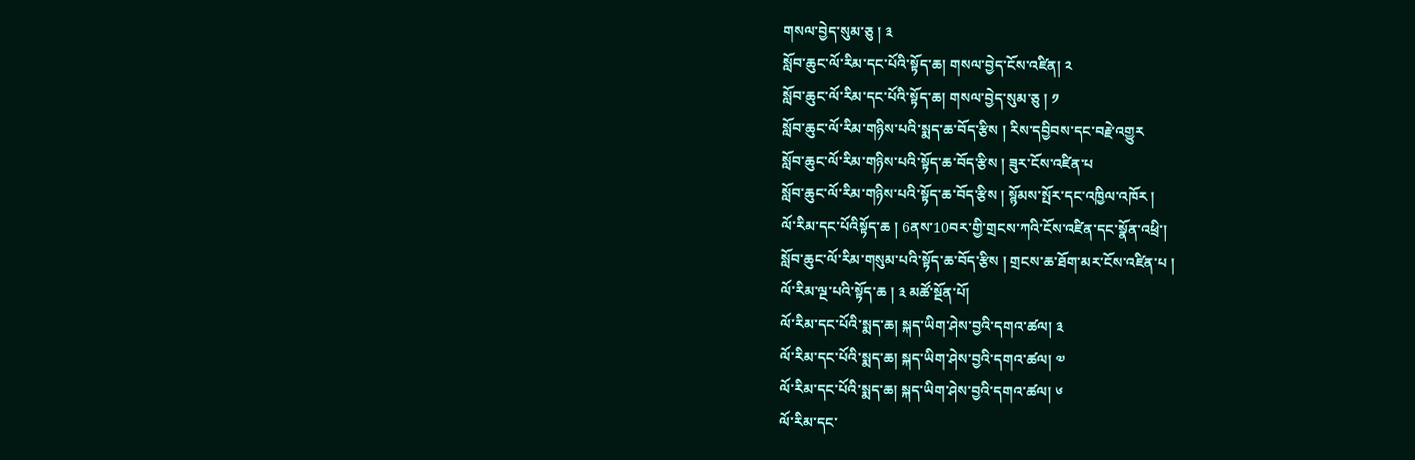གསལ་བྱེད་སུམ་ཅུ ། ༣
སློབ་ཆུང་ལོ་རིམ་དང་པོའི་སྟོད་ཆ། གསལ་བྱེད་ངོས་འཛིན། ༢
སློབ་ཆུང་ལོ་རིམ་དང་པོའི་སྟོད་ཆ། གསལ་བྱེད་སུམ་ཅུ ། ༡
སློབ་ཆུང་ལོ་རིམ་གཉིས་པའི་སྨད་ཆ་བོད་རྩིས ། རིས་དབྱིབས་དང་བརྗེ་འགྱུར
སློབ་ཆུང་ལོ་རིམ་གཉིས་པའི་སྟོད་ཆ་བོད་རྩིས ། ཟུར་ངོས་འཛིན་པ
སློབ་ཆུང་ལོ་རིམ་གཉིས་པའི་སྟོད་ཆ་བོད་རྩིས ། སྙོམས་སྤོར་དང་འཁྱིལ་འཁོར །
ལོ་རིམ་དང་པོའིསྟོད་ཆ ། 6ནས་10བར་གྱི་གྲངས་ཀའི་ངོས་འཛིན་དང་སྣོན་འཕྲི་།
སློབ་ཆུང་ལོ་རིམ་གསུམ་པའི་སྟོད་ཆ་བོད་རྩིས ། གྲངས་ཆ་ཐོག་མར་ངོས་འཛིན་པ །
ལོ་རིམ་ལྔ་པའི་སྟོད་ཆ ། ༣ མཚོ་སྔོན་པོ།
ལོ་རིམ་དང་པོའི་སྨད་ཆ། སྐད་ཡིག་ཤེས་བྱའི་དགའ་ཚལ། ༣
ལོ་རིམ་དང་པོའི་སྨད་ཆ། སྐད་ཡིག་ཤེས་བྱའི་དགའ་ཚལ། ༧
ལོ་རིམ་དང་པོའི་སྨད་ཆ། སྐད་ཡིག་ཤེས་བྱའི་དགའ་ཚལ། ༦
ལོ་རིམ་དང་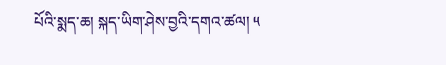པོའི་སྨད་ཆ། སྐད་ཡིག་ཤེས་བྱའི་དགའ་ཚལ། ༥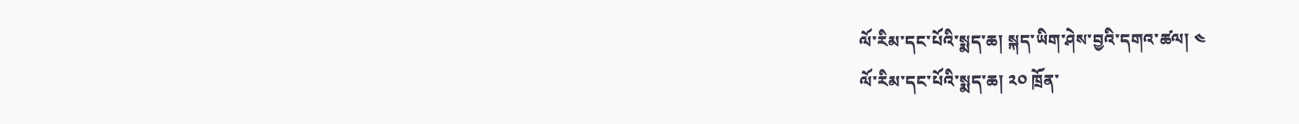ལོ་རིམ་དང་པོའི་སྨད་ཆ། སྐད་ཡིག་ཤེས་བྱའི་དགའ་ཚལ། ༤
ལོ་རིམ་དང་པོའི་སྨད་ཆ། ༢༠ ཁྲོན་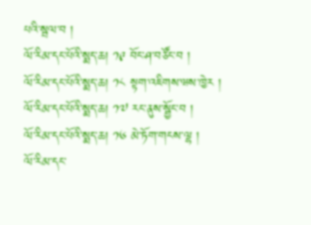པའི་སྦལ་བ །
ལོ་རིམ་དང་པོའི་སྨད་ཆ། ༡༩ བོང་ཤ་བཙོང་བ །
ལོ་རིམ་དང་པོའི་སྨད་ཆ། ༡༨ སྟག་འཇིགས་ཝས་ཁྱེར །
ལོ་རིམ་དང་པོའི་སྨད་ཆ། ༡༧ རང་ནུས་སྦྱོང་བ །
ལོ་རིམ་དང་པོའི་སྨད་ཆ། ༡༦ མེ་ཏོག་གངས་ལྷ །
ལོ་རིམ་དང་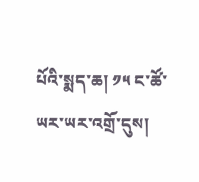པོའི་སྨད་ཆ། ༡༥ ང་ཚོ་ཡར་ཡར་འགྲོ་དུས།